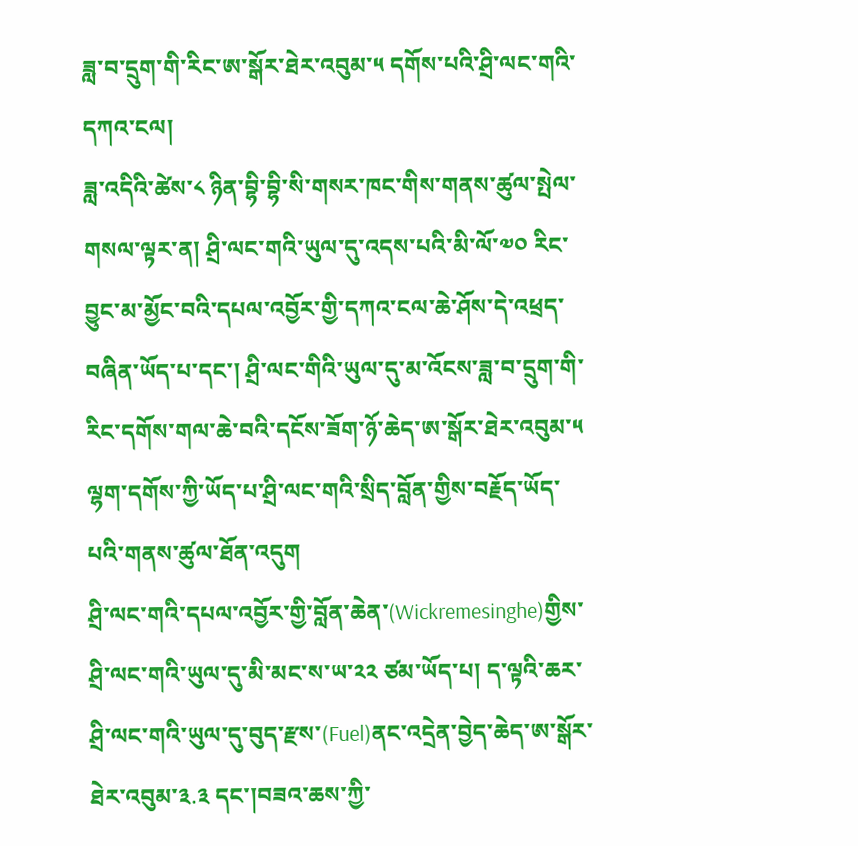ཟླ་བ་དྲུག་གི་རིང་ཨ་སྒོར་ཐེར་འབུམ་༥ དགོས་པའི་ཤྲི་ལང་གའི་དཀའ་ངལ།
ཟླ་འདིའི་ཚེས་༨ ཉིན་བྷི་བྷི་སི་གསར་ཁང་གིས་གནས་ཚུལ་སྤེལ་གསལ་ལྟར་ན། ཤྲི་ལང་གའི་ཡུལ་དུ་འདས་པའི་མི་ལོ་༧༠ རིང་བྱུང་མ་མྱོང་བའི་དཔལ་འབྱོར་གྱི་དཀའ་ངལ་ཆེ་ཤོས་དེ་འཕྲད་བཞིན་ཡོད་པ་དང་། ཤྲི་ལང་གིའི་ཡུལ་དུ་མ་འོངས་ཟླ་བ་དྲུག་གི་རིང་དགོས་གལ་ཆེ་བའི་དངོས་ཟོག་ཉོ་ཆེད་ཨ་སྒོར་ཐེར་འབུམ་༥ ལྷག་དགོས་ཀྱི་ཡོད་པ་ཤྲི་ལང་གའི་སྲིད་བློན་གྱིས་བརྗོད་ཡོད་པའི་གནས་ཚུལ་ཐོན་འདུག
ཤྲི་ལང་གའི་དཔལ་འབྱོར་གྱི་བློན་ཆེན་(Wickremesinghe)གྱིས་ཤྲི་ལང་གའི་ཡུལ་དུ་མི་མང་ས་ཡ་༢༢ ཙམ་ཡོད་པ། ད་ལྟའི་ཆར་ཤྲི་ལང་གའི་ཡུལ་དུ་བུད་རྫས་(Fuel)ནང་འདྲེན་བྱེད་ཆེད་ཨ་སྒོར་ཐེར་འབུམ་༣.༣ དང་།བཟའ་ཆས་ཀྱི་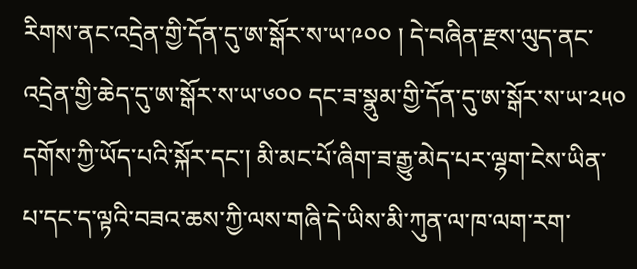རིགས་ནང་འདྲེན་གྱི་དོན་དུ་ཨ་སྒོར་ས་ཡ་༩༠༠ ། དེ་བཞིན་རྫས་ལུད་ནང་འདྲེན་གྱི་ཆེད་དུ་ཨ་སྒོར་ས་ཡ་༦༠༠ དང་ཟ་སྣུམ་གྱི་དོན་དུ་ཨ་སྒོར་ས་ཡ་༢༥༠ དགོས་ཀྱི་ཡོད་པའི་སྐོར་དང་། མི་མང་པོ་ཞིག་ཟ་རྒྱུ་མེད་པར་ལྷག་ངེས་ཡིན་པ་དང་ད་ལྟའི་བཟའ་ཆས་ཀྱི་ལས་གཞི་དེ་ཡིས་མི་ཀུན་ལ་ཁ་ལག་རག་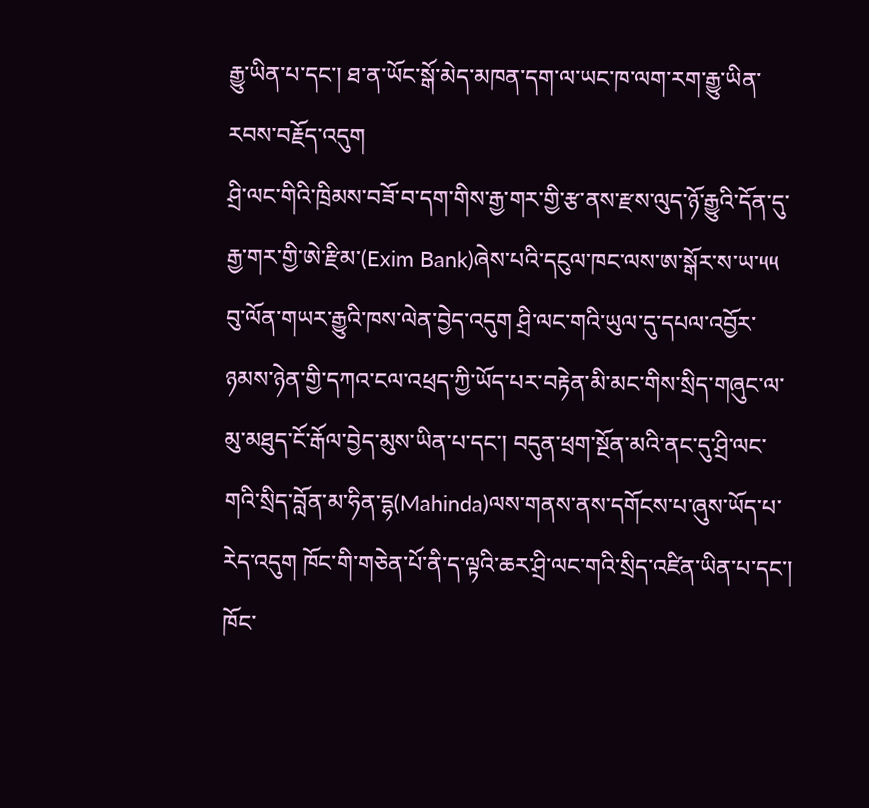རྒྱུ་ཡིན་པ་དང་། ཐ་ན་ཡོང་སྒོ་མེད་མཁན་དག་ལ་ཡང་ཁ་ལག་རག་རྒྱུ་ཡིན་རབས་བརྗོད་འདུག
ཤྲི་ལང་གིའི་ཁྲིམས་བཟོ་བ་དག་གིས་རྒྱ་གར་གྱི་རྩ་ནས་རྫས་ལུད་ཉོ་རྒྱུའི་དོན་དུ་རྒྱ་གར་གྱི་ཨེ་རྫིམ་(Exim Bank)ཞེས་པའི་དངུལ་ཁང་ལས་ཨ་སྒོར་ས་ཡ་༥༥ བུ་ལོན་གཡར་རྒྱུའི་ཁས་ལེན་བྱེད་འདུག ཤྲི་ལང་གའི་ཡུལ་དུ་དཔལ་འབྱོར་ཉམས་ཉེན་གྱི་དཀའ་ངལ་འཕྲད་ཀྱི་ཡོད་པར་བརྟེན་མི་མང་གིས་སྲིད་གཞུང་ལ་མུ་མཐུད་ངོ་རྒོལ་བྱེད་མུས་ཡིན་པ་དང་། བདུན་ཕྲག་སྔོན་མའི་ནང་དུ་ཤྲི་ལང་གའི་སྲིད་བློན་མ་ཧིན་དྷ(Mahinda)ལས་གནས་ནས་དགོངས་པ་ཞུས་ཡོད་པ་རེད་འདུག ཁོང་གི་གཅེན་པོ་ནི་ད་ལྟའི་ཆར་ཤྲི་ལང་གའི་སྲིད་འཛིན་ཡིན་པ་དང་། ཁོང་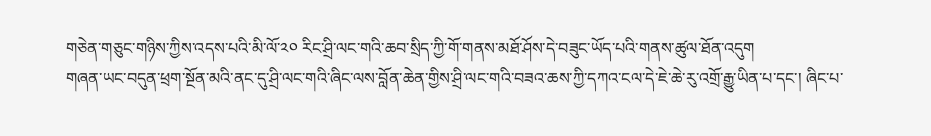གཅེན་གཅུང་གཉིས་ཀྱིས་འདས་པའི་མི་ལོ་༢༠ རིང་ཤྲི་ལང་གའི་ཆབ་སྲིད་ཀྱི་གོ་གནས་མཐོ་ཤོས་དེ་བཟུང་ཡོད་པའི་གནས་ཚུལ་ཐོན་འདུག
གཞན་ཡང་བདུན་ཕྲག་སྔོན་མའི་ནང་དུ་ཤྲི་ལང་གའི་ཞིང་ལས་བློན་ཆེན་གྱིས་ཤྲི་ལང་གའི་བཟའ་ཆས་ཀྱི་དཀའ་ངལ་དེ་ཇེ་ཆེ་རུ་འགྲོ་རྒྱུ་ཡིན་པ་དང་། ཞིང་པ་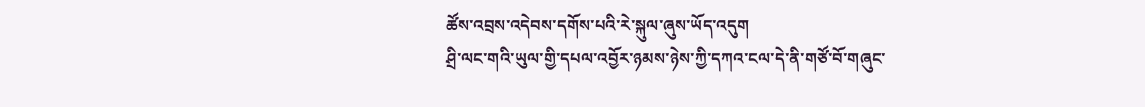ཚོས་འབྲས་འདེབས་དགོས་པའི་རེ་སྐུལ་ཞུས་ཡོད་འདུག
ཤྲི་ལང་གའི་ཡུལ་གྱི་དཔལ་འབྱོར་ཉམས་ཉེས་ཀྱི་དཀའ་ངལ་དེ་ནི་གཙོ་བོ་གཞུང་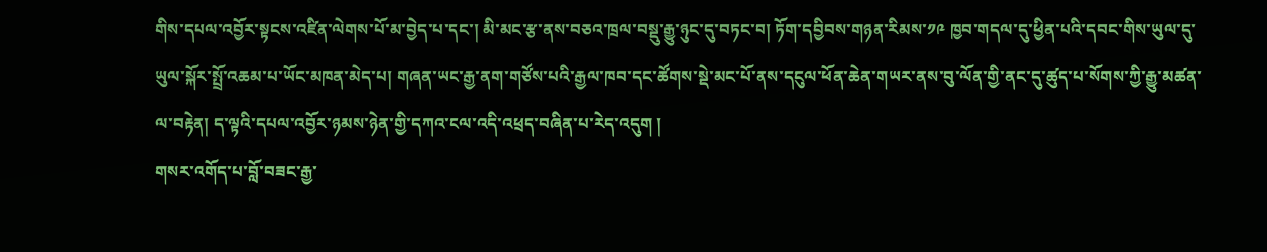གིས་དཔལ་འབྱོར་སྟངས་འཛིན་ལེགས་པོ་མ་བྱེད་པ་དང་། མི་མང་རྩ་ནས་བཅའ་ཁྲལ་བསྡུ་རྒྱུ་ཉུང་དུ་བཏང་བ། ཏོག་དབྱིབས་གཉན་རིམས་༡༩ ཁྱབ་གདལ་དུ་ཕྱིན་པའི་དབང་གིས་ཡུལ་དུ་ཡུལ་སྐོར་སྤྲོ་འཆམ་པ་ཡོང་མཁན་མེད་པ། གཞན་ཡང་རྒྱ་ནག་གཙོས་པའི་རྒྱལ་ཁབ་དང་ཚོགས་སྡེ་མང་པོ་ནས་དངུལ་ཕོན་ཆེན་གཡར་ནས་བུ་ལོན་གྱི་ནང་དུ་ཚུད་པ་སོགས་ཀྱི་རྒྱུ་མཚན་ལ་བརྟེན། ད་ལྟའི་དཔལ་འབྱོར་ཉམས་ཉེན་གྱི་དཀའ་ངལ་འདི་འཕྲད་བཞིན་པ་རེད་འདུག །
གསར་འགོད་པ་བློ་བཟང་རྒྱ་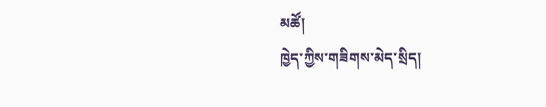མཚོ།
ཁྱེད་ཀྱིས་གཟིགས་མེད་སྲིད།